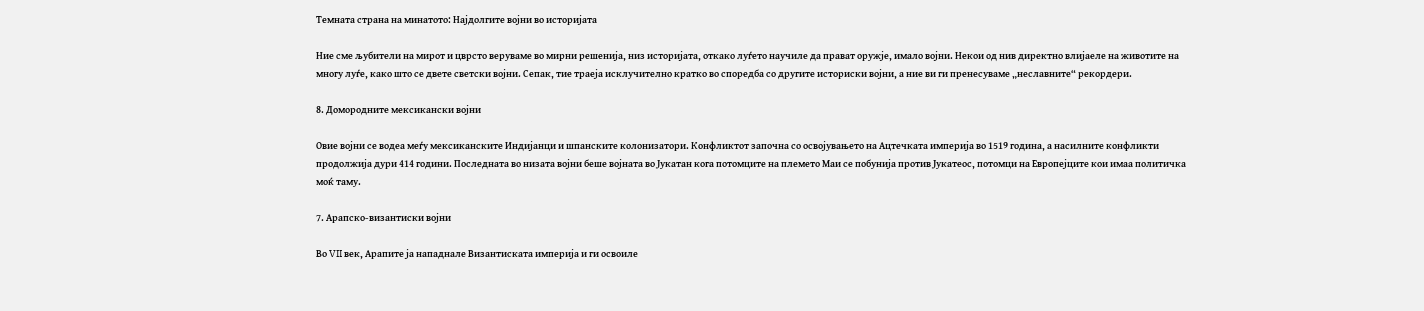Темната страна на минатото: Најдолгите војни во историјата

Ние сме љубители на мирот и цврсто веруваме во мирни решенија, низ историјата, откако луѓето научиле да прават оружје, имало војни. Некои од нив директно влијаеле на животите на многу луѓе, како што се двете светски војни. Сепак, тие траеја исклучително кратко во споредба со другите историски војни, а ние ви ги пренесуваме „неславните“ рекордери.

8. Домородните мексикански војни

Овие војни се водеа меѓу мексиканските Индијанци и шпанските колонизатори. Конфликтот започна со освојувањето на Ацтечката империја во 1519 година, а насилните конфликти продолжија дури 414 години. Последната во низата војни беше војната во Јукатан кога потомците на племето Маи се побунија против Јукатеос, потомци на Европејците кои имаа политичка моќ таму.

7. Арапско-византиски војни

Во VII век, Арапите ја нападнале Византиската империја и ги освоиле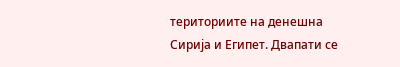териториите на денешна Сирија и Египет. Двапати се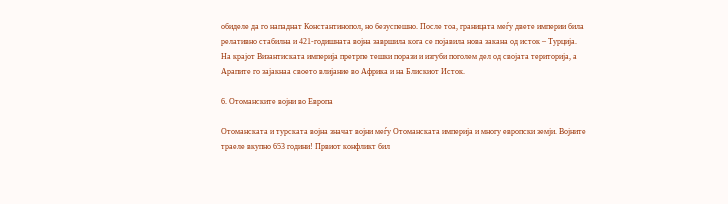обиделе да го нападнат Константинопол, но безуспешно. После тоа, границата меѓу двете империи била релативно стабилна и 421-годишната војна завршила кога се појавила нова закана од исток – Турција. На крајот Византиската империја претрпе тешки порази и изгуби поголем дел од својата територија, а Арапите го зајакнаа своето влијание во Африка и на Блискиот Исток.

6. Отоманските војни во Европа

Отоманската и турската војна значат војни меѓу Отоманската империја и многу европски земји. Војните траеле вкупно 653 години! Првиот конфликт бил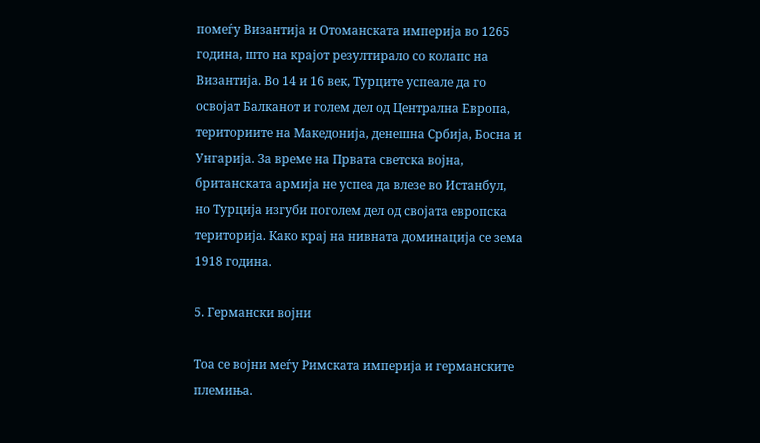помеѓу Византија и Отоманската империја во 1265 година, што на крајот резултирало со колапс на Византија. Во 14 и 16 век, Турците успеале да го освојат Балканот и голем дел од Централна Европа, териториите на Македонија, денешна Србија, Босна и Унгарија. За време на Првата светска војна, британската армија не успеа да влезе во Истанбул, но Турција изгуби поголем дел од својата европска територија. Како крај на нивната доминација се зема 1918 година.

5. Германски војни

Тоа се војни меѓу Римската империја и германските племиња.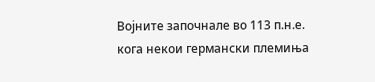Војните започнале во 113 п.н.е. кога некои германски племиња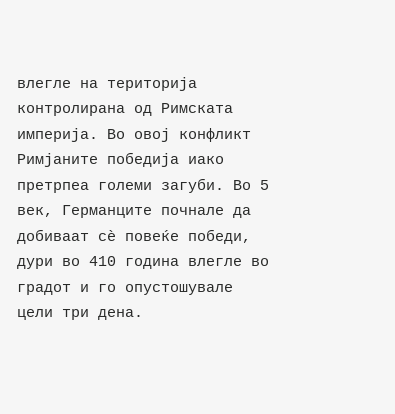влегле на територија контролирана од Римската империја. Во овој конфликт Римјаните победија иако претрпеа големи загуби. Во 5 век, Германците почнале да добиваат сè повеќе победи, дури во 410 година влегле во градот и го опустошувале цели три дена.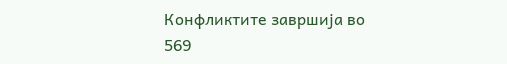Конфликтите завршија во 569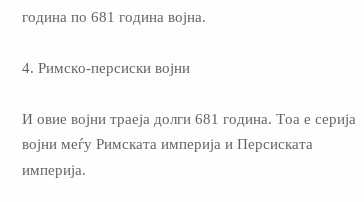година по 681 година војна.

4. Римско-персиски војни

И овие војни траеја долги 681 година. Тоа е серија војни меѓу Римската империја и Персиската империја.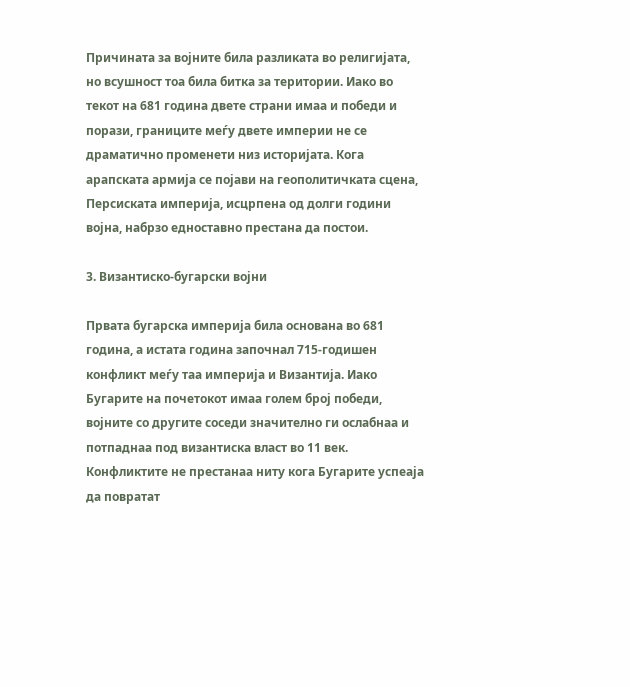Причината за војните била разликата во религијата, но всушност тоа била битка за територии. Иако во текот на 681 година двете страни имаа и победи и порази, границите меѓу двете империи не се драматично променети низ историјата. Кога арапската армија се појави на геополитичката сцена, Персиската империја, исцрпена од долги години војна, набрзо едноставно престана да постои.

3. Византиско-бугарски војни

Првата бугарска империја била основана во 681 година, а истата година започнал 715-годишен конфликт меѓу таа империја и Византија. Иако Бугарите на почетокот имаа голем број победи, војните со другите соседи значително ги ослабнаа и потпаднаа под византиска власт во 11 век. Конфликтите не престанаа ниту кога Бугарите успеаја да повратат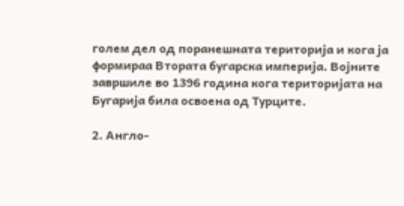голем дел од поранешната територија и кога ја формираа Втората бугарска империја. Војните завршиле во 1396 година кога територијата на Бугарија била освоена од Турците.

2. Англо-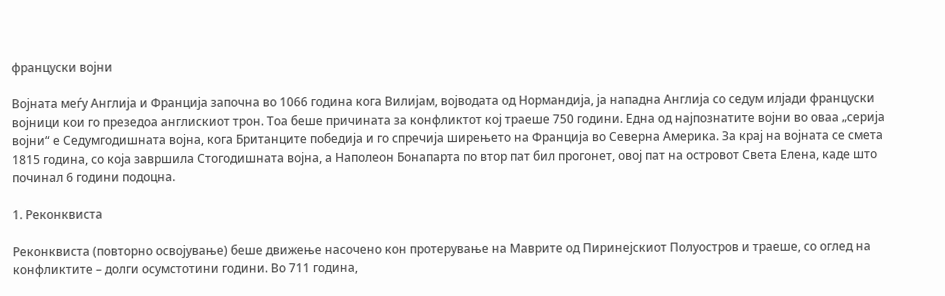француски војни

Војната меѓу Англија и Франција започна во 1066 година кога Вилијам, војводата од Нормандија, ја нападна Англија со седум илјади француски војници кои го презедоа англискиот трон. Тоа беше причината за конфликтот кој траеше 750 години. Една од најпознатите војни во оваа „серија војни“ е Седумгодишната војна, кога Британците победија и го спречија ширењето на Франција во Северна Америка. За крај на војната се смета 1815 година, со која завршила Стогодишната војна, а Наполеон Бонапарта по втор пат бил прогонет, овој пат на островот Света Елена, каде што починал 6 години подоцна.

1. Реконквиста

Реконквиста (повторно освојување) беше движење насочено кон протерување на Маврите од Пиринејскиот Полуостров и траеше, со оглед на конфликтите – долги осумстотини години. Во 711 година,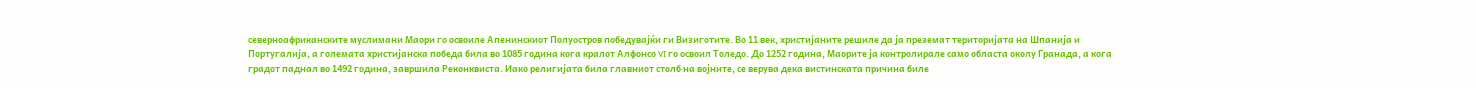северноафриканските муслимани Маори го освоиле Апенинскиот Полуостров победувајќи ги Визиготите. Во 11 век, христијаните решиле да ја преземат територијата на Шпанија и Португалија, а големата христијанска победа била во 1085 година кога кралот Алфонсо VI го освоил Толедо. До 1252 година, Маорите ја контролирале само областа околу Гранада, а кога градот паднал во 1492 година, завршила Реконквиста. Иако религијата била главниот столб на војните, се верува дека вистинската причина биле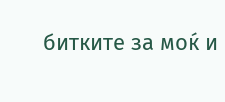битките за моќ и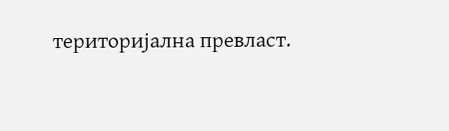територијална превласт.